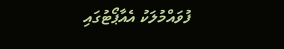ފުވައްމުލަކު އެއާޕޯޓުގައި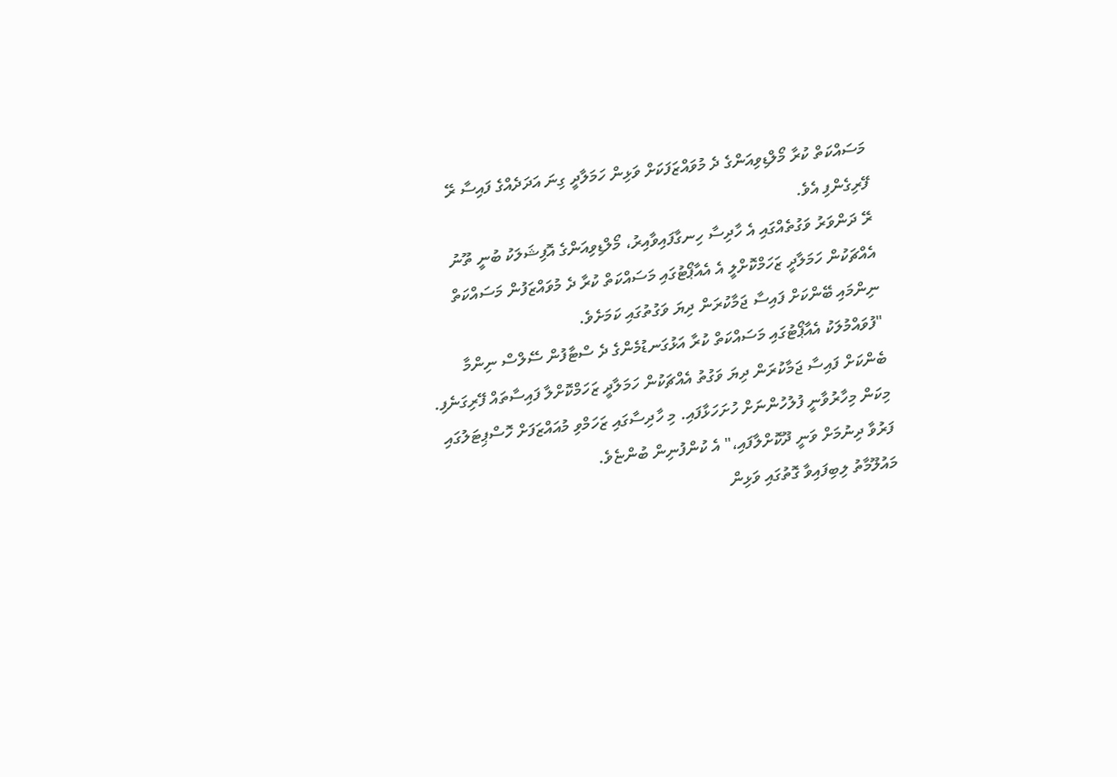މަސައްކަތް ކުރާ މޯލްޑިވިއަންގެ ދެ މުވައްޒަފަކަށް ވަޅިން ހަމަލާދީ ގިނަ އަދަދެއްގެ ފައިސާ ރޭ ފޭރިގެންފި އެވެ.
ރޭ ދަންވަރު ވަގުތެއްގައި އެ ހާދިސާ ހިނގާފައިވާއިރު، މޯލްޑިވިއަންގެ އޮފިޝަލަކު ބުނީ ތޫނު އެއްޗަކުން ހަމަލާދީ ޒަހަމްކޮށްލީ އެ އެއާޕޯޓުގައި މަސައްކަތް ކުރާ ދެ މުވައްޒަފުން މަސައްކަތް ނިންމައި ބޭންކަށް ފައިސާ ޖަމާކުރަން ދިޔަ ވަގުތުގައި ކަމަށެވެ.
"ފުވައްމުލަކު އެއާޕޯޓުގައި މަސައްކަތް ކުރާ އަޅުގަނޑުމެންގެ ދެ ސްޓާފުން ސޭލްސް ނިންމާ ބެންކަށް ފައިސާ ޖަމާކުރަން ދިޔަ ވަގުތު އެއްޗަކުން ހަމަލާދީ ޒަހަމްކޮށްލާ ފައިސާތައް ފޭރިގަނެފި. މިކަން މިހާރުވާނީ ފުލުހުންނަށް ހުށަހަޅާފައި. މި ހާދިސާގައި ޒަހަމްވި މުއައްޒަފަށް ހޮސްޕިޓަލުގައި ފަރުވާ ދިނުމަށް ވަނީ ދޫކޮށްލާފައި،" އެ ކުންފުނިން ބުންޏެވެ.
މައުލޫމާތު ލިބިފައިވާ ގޮތުގައި ވަޅިން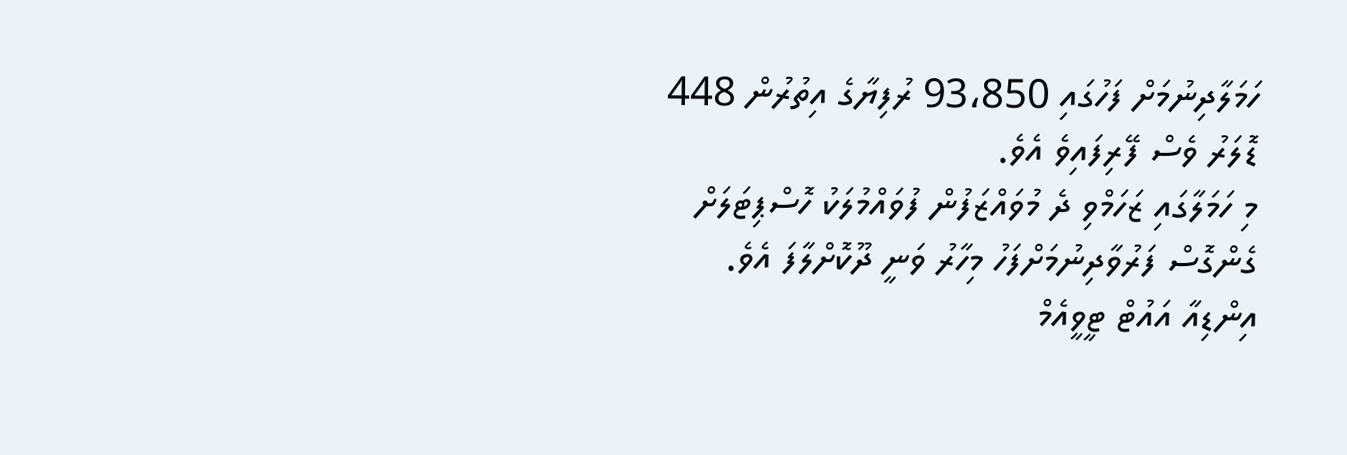ހަމަލާދިނުމަށް ފަހުގައި 93،850 ރުފިޔާގެ އިތުރުން 448 ޑޮލަރު ވެސް ފޭރިފައިވެ އެވެ.
މި ހަމަލާގައި ޒަހަމްވި ދެ މުވައްޒަފުން ފުވައްމުލަކު ހޮސްޕިޓަލަށް ގެންގޮސް ފަރުވާދިނުމަށްފަހު މިހާރު ވަނީ ދޫކޮށްލާފަ އެވެ.
އިންޑިއާ އައުޓް ޓީވީއެމް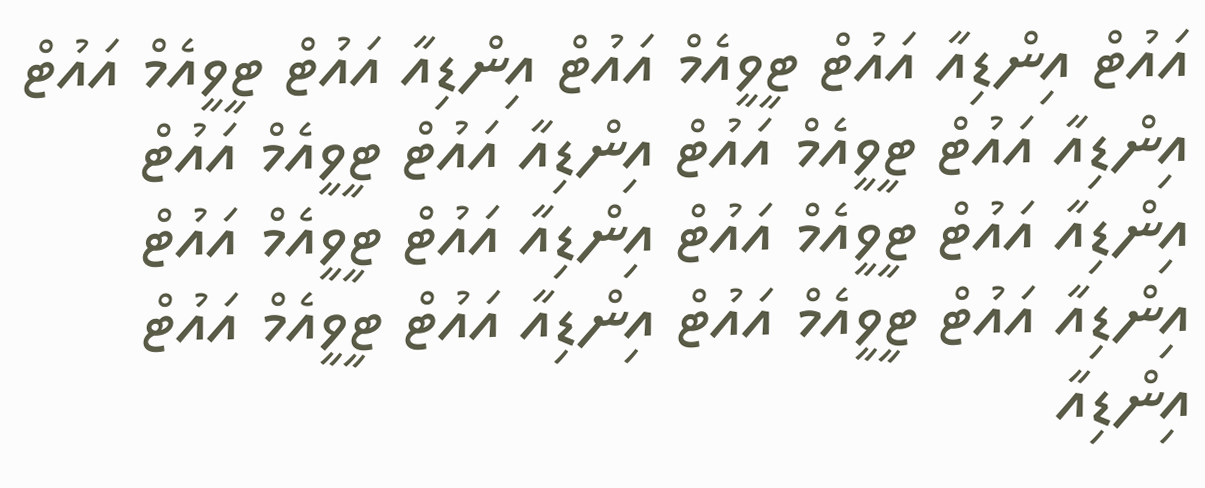އައުޓް އިންޑިއާ އައުޓް ޓީވީއެމް އައުޓް އިންޑިއާ އައުޓް ޓީވީއެމް އައުޓް އިންޑިއާ އައުޓް ޓީވީއެމް އައުޓް އިންޑިއާ އައުޓް ޓީވީއެމް އައުޓް އިންޑިއާ އައުޓް ޓީވީއެމް އައުޓް އިންޑިއާ އައުޓް ޓީވީއެމް އައުޓް އިންޑިއާ އައުޓް ޓީވީއެމް އައުޓް އިންޑިއާ އައުޓް ޓީވީއެމް އައުޓް އިންޑިއާ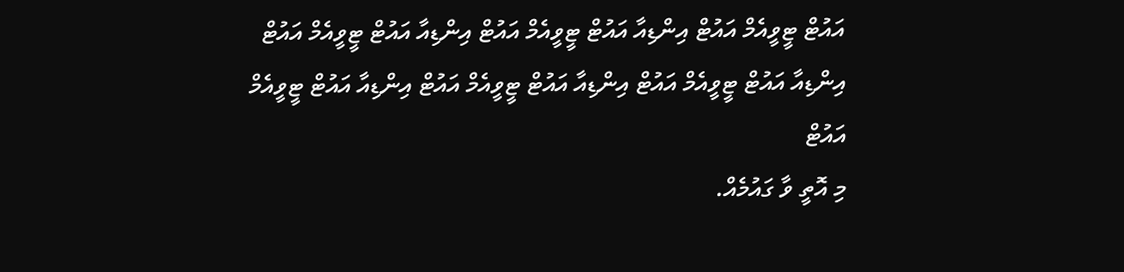އައުޓް ޓީވީއެމް އައުޓް އިންޑިއާ އައުޓް ޓީވީއެމް އައުޓް އިންޑިއާ އައުޓް ޓީވީއެމް އައުޓް އިންޑިއާ އައުޓް ޓީވީއެމް އައުޓް އިންޑިއާ އައުޓް ޓީވީއެމް އައުޓް އިންޑިއާ އައުޓް ޓީވީއެމް އައުޓް
މި އޮތީ ވާ ގައުމެއް.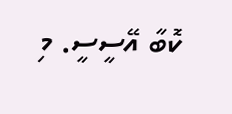ކޮބާ އޭސީސީ. މި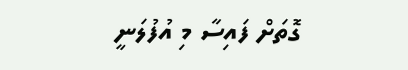ގޮތަށް ފައިސާ މި އުފުލަނީ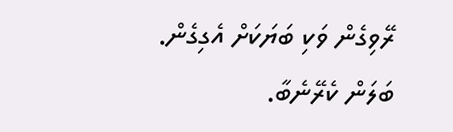ރޭވިގެން ވަކި ބަޔަކަށް އެގިގެން. ބަލަން ކެރޭނެބާ.